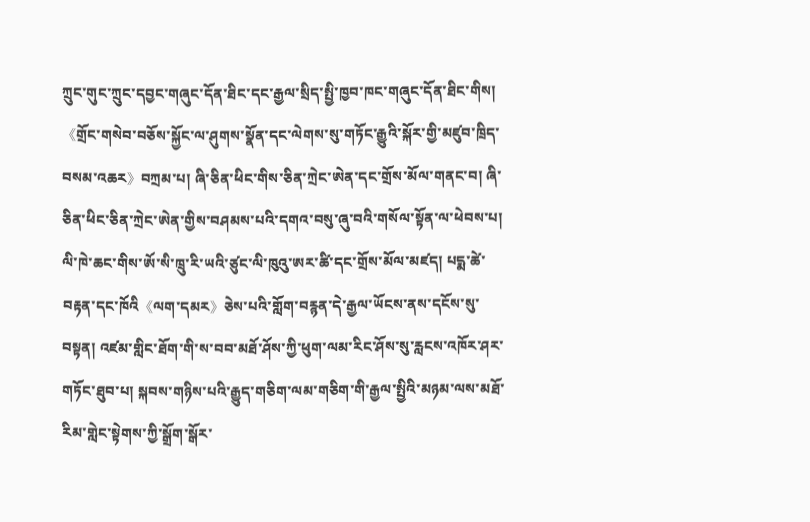ཀྲུང་གུང་ཀྲུང་དབྱང་གཞུང་དོན་ཐིང་དང་རྒྱལ་སྲིད་སྤྱི་ཁྱབ་ཁང་གཞུང་དོན་ཐིང་གིས། 《གྲོང་གསེབ་བཅོས་སྐྱོང་ལ་ཤུགས་སྣོན་དང་ལེགས་སུ་གཏོང་རྒྱུའི་སྐོར་གྱི་མཛུབ་ཁྲིད་བསམ་འཆར》བཀྲམ་པ། ཞི་ཅིན་ཕིང་གིས་ཅིན་ཀྲེང་ཨེན་དང་གྲོས་མོལ་གནང་བ། ཞི་ཅིན་ཕིང་ཅིན་ཀྲེང་ཨེན་གྱིས་བཤམས་པའི་དགའ་བསུ་ཞུ་བའི་གསོལ་སྟོན་ལ་ཕེབས་པ། ལི་ཁེ་ཆང་གིས་ཨོ་སི་ཁྲུ་རི་ཡའི་ཙུང་ལི་ཁུའུ་ཨར་ཚི་དང་གྲོས་མོལ་མཛད། པདྨ་ཚེ་བརྟན་དང་ཁོའི《ལག་དམར》ཅེས་པའི་གློག་བརྙན་དེ་རྒྱལ་ཡོངས་ནས་དངོས་སུ་བསྟན། འཛམ་གླིང་ཐོག་གི་ས་བབ་མཐོ་ཤོས་ཀྱི་ཕུག་ལམ་རིང་ཤོས་སུ་རླངས་འཁོར་ཤར་གཏོང་ཐུབ་པ། སྐབས་གཉིས་པའི་རྒྱུད་གཅིག་ལམ་གཅིག་གི་རྒྱལ་སྤྱིའི་མཉམ་ལས་མཐོ་རིམ་གླེང་སྟེགས་ཀྱི་སྒྲོག་སྒོར་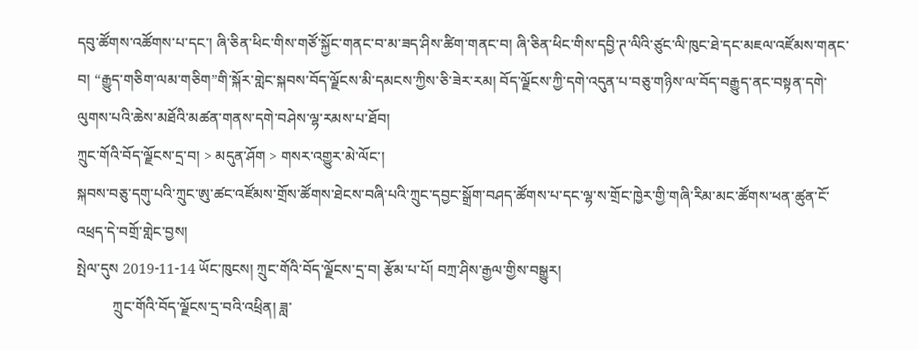དབུ་ཚོགས་འཚོགས་པ་དང་། ཞི་ཅིན་ཕིང་གིས་གཙོ་སྐྱོང་གནང་བ་མ་ཟད་ཤིས་ཚིག་གནང་བ། ཞི་ཅིན་ཕིང་གིས་དབྱི་ཊ་ལིའི་ཙུང་ལི་ཁུང་ཐེ་དང་མཇལ་འཛོམས་གནང་བ། “རྒྱུད་གཅིག་ལམ་གཅིག”གི་སྐོར་གླེང་སྐབས་བོད་ལྗོངས་མི་དམངས་ཀྱིས་ཅི་ཟེར་རམ། བོད་ལྗོངས་ཀྱི་དགེ་འདུན་པ་བཅུ་གཉིས་ལ་བོད་བརྒྱུད་ནང་བསྟན་དགེ་ལུགས་པའི་ཆེས་མཐོའི་མཚན་གནས་དགེ་བཤེས་ལྷ་རམས་པ་ཐོབ།
ཀྲུང་གོའི་བོད་ལྗོངས་དྲ་བ། > མདུན་ཤོག > གསར་འགྱུར་མེ་ལོང་།
སྐབས་བཅུ་དགུ་པའི་ཀྲུང་ཨུ་ཚང་འཛོམས་གྲོས་ཚོགས་ཐེངས་བཞི་པའི་ཀྲུང་དབྱང་སྒྲོག་བཤད་ཚོགས་པ་དང་ལྷ་ས་གྲོང་ཁྱེར་གྱི་གཞི་རིམ་མང་ཚོགས་ཕན་ཚུན་ངོ་འཕྲད་དེ་བགྲོ་གླེང་བྱས།
སྤེལ་དུས 2019-11-14 ཡོང་ཁུངས། ཀྲུང་གོའི་བོད་ལྗོངས་དྲ་བ། རྩོམ་པ་པོ། བཀྲ་ཤིས་རྒྱལ་གྱིས་བསྒྱུར།
          ཀྲུང་གོའི་བོད་ལྗོངས་དྲ་བའི་འཕྲིན། ཟླ་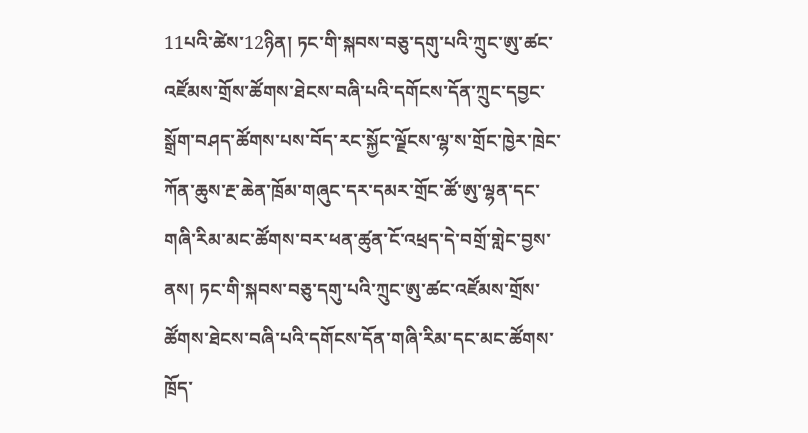11པའི་ཚེས་12ཉིན། ཏང་གི་སྐབས་བཅུ་དགུ་པའི་ཀྲུང་ཨུ་ཚང་འཛོམས་གྲོས་ཚོགས་ཐེངས་བཞི་པའི་དགོངས་དོན་ཀྲུང་དབྱང་སྒྲོག་བཤད་ཚོགས་པས་བོད་རང་སྐྱོང་ལྗོངས་ལྷ་ས་གྲོང་ཁྱེར་ཁྲེང་ཀོན་ཆུས་རྔ་ཆེན་ཁྲོམ་གཞུང་དར་དམར་གྲོང་ཚོ་ཨུ་ལྷན་དང་གཞི་རིམ་མང་ཚོགས་བར་ཕན་ཚུན་ངོ་འཕྲད་དེ་བགྲོ་གླེང་བྱས་ནས། ཏང་གི་སྐབས་བཅུ་དགུ་པའི་ཀྲུང་ཨུ་ཚང་འཛོམས་གྲོས་ཚོགས་ཐེངས་བཞི་པའི་དགོངས་དོན་གཞི་རིམ་དང་མང་ཚོགས་ཁྲོད་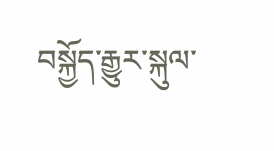བསྐྱོད་རྒྱུར་སྐུལ་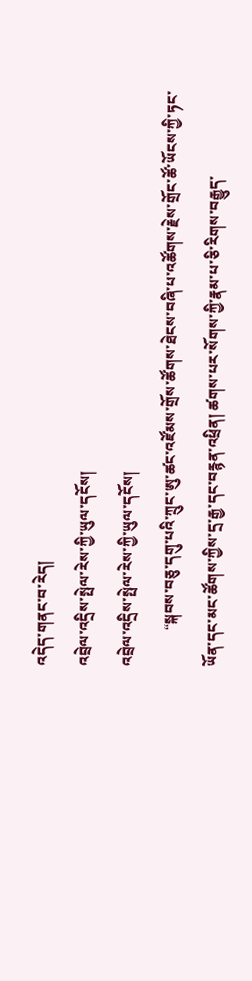འདེད་གནང་བ་རེད།
འབྲེལ་འདྲིས་སྤེལ་རེས་ཀྱི་ཡུལ་དངོས།
འབྲེལ་འདྲིས་སྤེལ་རེས་ཀྱི་ཡུལ་དངོས།
          “སྐབས་བཅུ་དགུ་པའི་ཀྲུང་ཨུ་ཚང་འཛོམས་གྲོས་ཚོགས་ཐེངས་བཞི་པ་འཚོགས་རྗེས་གྲོང་ཚོ་ཡོངས་ཀྱི་ཏང་ཡོན་དང་མང་ཚོགས་ཀྱིས་དྲ་རྒྱ་དང་བརྙན་འཕྲིན། ཚགས་པར་སོགས་ཀྱི་རྣམ་པ་ཅི་རིགས་བརྒྱུད་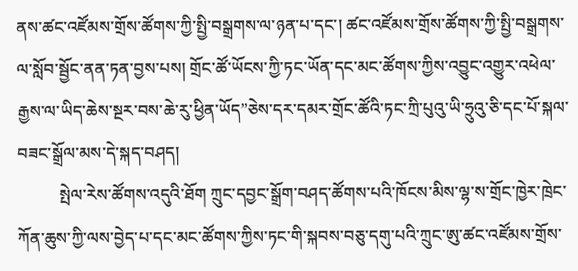ནས་ཚང་འཛོམས་གྲོས་ཚོགས་ཀྱི་སྤྱི་བསྒྲགས་ལ་ཉན་པ་དང་། ཚང་འཛོམས་གྲོས་ཚོགས་ཀྱི་སྤྱི་བསྒྲགས་ལ་སློབ་སྦྱོང་ནན་ཏན་བྱས་པས། གྲོང་ཚོ་ཡོངས་ཀྱི་ཏང་ཡོན་དང་མང་ཚོགས་ཀྱིས་འབྱུང་འགྱུར་འཕེལ་རྒྱས་ལ་ཡིད་ཆེས་སྔར་བས་ཆེ་རུ་ཕྱིན་ཡོད”ཅེས་དར་དམར་གྲོང་ཚོའི་ཏང་ཀྲི་པུའུ་ཡི་ཧྲུའུ་ཅི་དང་པོ་སྐལ་བཟང་སྒྲོལ་མས་དེ་སྐད་བཤད།
          སྤེལ་རེས་ཚོགས་འདུའི་ཐོག ཀྲུང་དབྱང་སྒྲོག་བཤད་ཚོགས་པའི་ཁོངས་མིས་ལྷ་ས་གྲོང་ཁྱེར་ཁྲེང་ཀོན་ཆུས་ཀྱི་ལས་བྱེད་པ་དང་མང་ཚོགས་ཀྱིས་ཏང་གི་སྐབས་བཅུ་དགུ་པའི་ཀྲུང་ཨུ་ཚང་འཛོམས་གྲོས་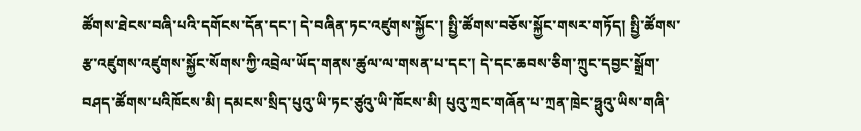ཚོགས་ཐེངས་བཞི་པའི་དགོངས་དོན་དང་། དེ་བཞིན་ཏང་འཛུགས་སྐྱོང་། སྤྱི་ཚོགས་བཅོས་སྐྱོང་གསར་གཏོད། སྤྱི་ཚོགས་རྩ་འཛུགས་འཛུགས་སྐྱོང་སོགས་ཀྱི་འབྲེལ་ཡོད་གནས་ཚུལ་ལ་གསན་པ་དང་། དེ་དང་ཆབས་ཅིག་ཀྲུང་དབྱང་སྒྲོག་བཤད་ཚོགས་པའིཁོངས་མི། དམངས་སྲིད་པུའུ་ཡི་ཏང་ཙུའུ་ཡི་ཁོངས་མི། པུའུ་ཀྲང་གཞོན་པ་ཀྲན་ཁྲེང་ཧྥུའུ་ཡིས་གཞི་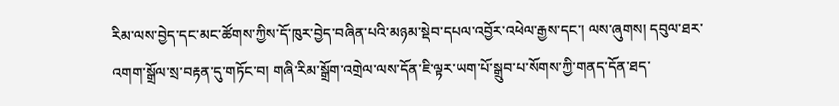རིམ་ལས་བྱེད་དང་མང་ཚོགས་ཀྱིས་དོ་ཁུར་བྱེད་བཞིན་པའི་མཉམ་སྡེབ་དཔལ་འབྱོར་འཕེལ་རྒྱས་དང་། ལས་ཞུགས། དབུལ་ཐར་འགག་སྒྲོལ་སྲ་བརྟན་དུ་གཏོང་བ། གཞི་རིམ་སྒྲོག་འགྲེལ་ལས་དོན་ཇི་ལྟར་ཡག་པོ་སྒྲུབ་པ་སོགས་ཀྱི་གནད་དོན་ཐད་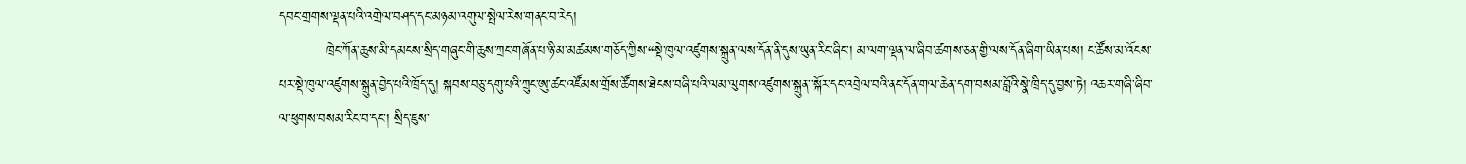དབང་གྲགས་ལྡན་པའི་འགྲེལ་བཤད་དང་མཉམ་འགུལ་སྤེལ་རེས་གནང་བ་རེད།
          ཁྲེང་ཀོན་ཆུས་མི་དམངས་སྲིད་གཞུང་གི་ཆུས་ཀྲང་གཞོན་པ་ཉི་མ་མཚམས་གཅོད་ཀྱིས་“སྡེ་ཁུལ་འཛུགས་སྐྲུན་ལས་དོན་ནི་དུས་ཡུན་རིང་ཞིང་། མ་ལག་ལྡན་ལ་ཞིབ་ཚགས་ཅན་གྱི་ལས་དོན་ཞིག་ཡིན་པས། ང་ཚོས་མ་འོངས་པར་སྡེ་ཁུལ་འཛུགས་སྐྲུན་བྱེད་པའི་ཁྲོད་དུ། སྐབས་བཅུ་དགུ་པའི་ཀྲུང་ཨུ་ཚང་འཛོམས་གྲོས་ཚོགས་ཐེངས་བཞི་པའི་ལམ་ལུགས་འཛུགས་སྐྲུན་་སྐོར་དང་འབྲེལ་བའི་ནང་དོན་གལ་ཆེན་དག་བསམ་བློའི་སྣེ་ཁྲིད་དུ་བྱས་ཏེ། འཆར་གཞི་ཞིབ་ལ་ཕུགས་བསམ་རིང་བ་དང་། སྲིད་ཇུས་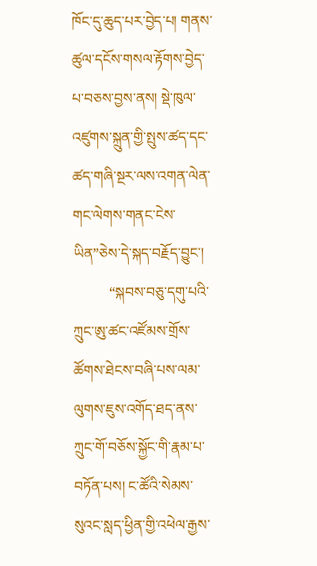ཁོང་དུ་ཆུད་པར་བྱེད་པ། གནས་ཚུལ་དངོས་གསལ་རྟོགས་བྱེད་པ་བཅས་བྱས་ནས། སྡེ་ཁུལ་འཛུགས་སྐྲུན་གྱི་སྤུས་ཚད་དང་ཚད་གཞི་སྔར་ལས་འགན་ལེན་གང་ལེགས་གནང་ངེས་ཡིན”ཅེས་དེ་སྐད་བརྗོད་བྱུང་།
          “སྐབས་བཅུ་དགུ་པའི་ཀྲུང་ཨུ་ཚང་འཛོམས་གྲོས་ཚོགས་ཐེངས་བཞི་པས་ལམ་ལུགས་ཇུས་འགོད་ཐད་ནས་ཀྲུང་གོ་བཅོས་སྐྱོང་གི་རྣམ་པ་བཏོན་པས། ང་ཚོའི་སེམས་སུའང་སླད་ཕྱིན་གྱི་འཕེལ་རྒྱས་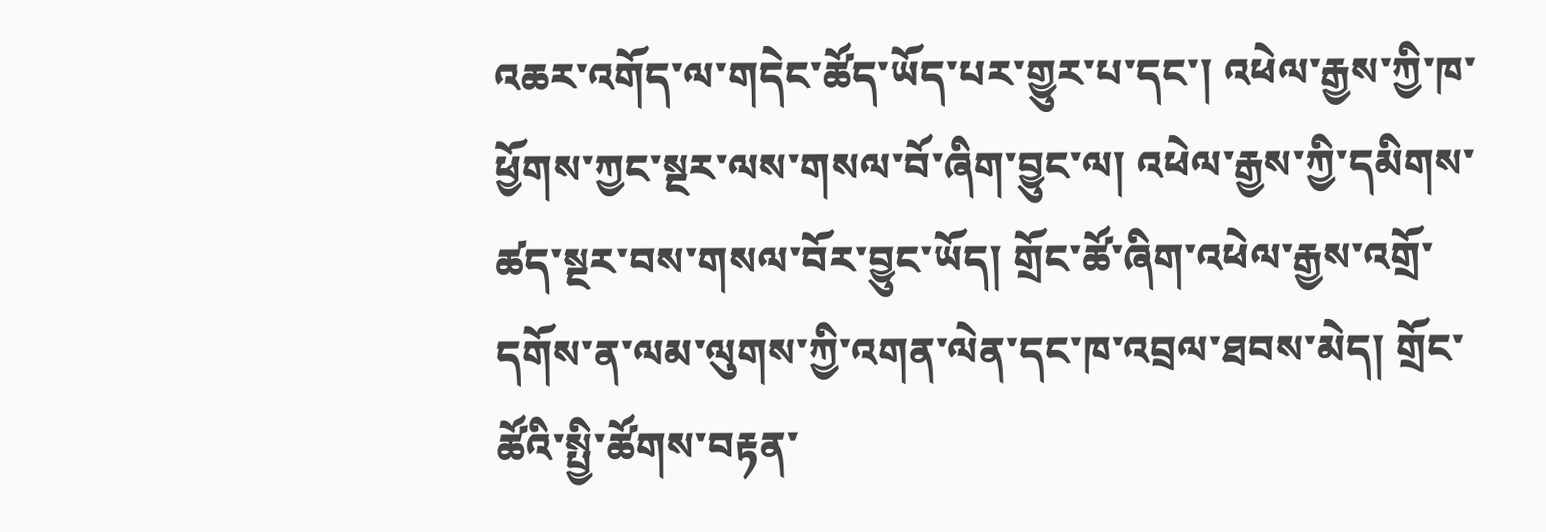འཆར་འགོད་ལ་གདེང་ཚོད་ཡོད་པར་གྱུར་པ་དང་། འཕེལ་རྒྱས་ཀྱི་ཁ་ཕྱོགས་ཀྱང་སྔར་ལས་གསལ་བོ་ཞིག་བྱུང་ལ། འཕེལ་རྒྱས་ཀྱི་དམིགས་ཚད་སྔར་བས་གསལ་བོར་བྱུང་ཡོད། གྲོང་ཚོ་ཞིག་འཕེལ་རྒྱས་འགྲོ་དགོས་ན་ལམ་ལུགས་ཀྱི་འགན་ལེན་དང་ཁ་འབྲལ་ཐབས་མེད། གྲོང་ཚོའི་སྤྱི་ཚོགས་བརྟན་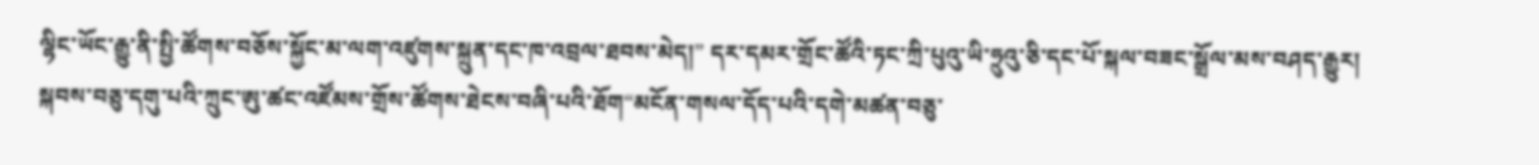ལྷིང་ཡོང་རྒྱུ་ནི་སྤྱི་ཚོགས་བཅོས་སྐྱོང་མ་ལག་འཛུགས་སྐྲུན་དང་ཁ་འབྲལ་ཐབས་མེད།” དར་དམར་གྲོང་ཚོའི་ཏང་ཀྲི་པུའུ་ཡི་ཧྲུའུ་ཅི་དང་པོ་སྐལ་བཟང་སྒྲོལ་མས་བཤད་རྒྱུར། སྐབས་བཅུ་དགུ་པའི་ཀྲུང་ཨུ་ཚང་འཛོམས་གྲོས་ཚོགས་ཐེངས་བཞི་པའི་ཐོག“མངོན་གསལ་དོད་པའི་དགེ་མཚན་བཅུ་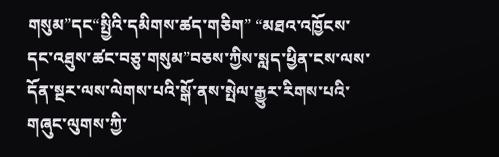གསུམ”དང“སྤྱིའི་དམིགས་ཚད་གཅིག” “མཐའ་འཁྱོངས་དང་འཐུས་ཚང་བཅུ་གསུམ”བཅས་ཀྱིས་སླད་ཕྱིན་ངས་ལས་དོན་སྔར་ལས་ལེགས་པའི་སྒོ་ནས་སྤེལ་རྒྱུར་རིགས་པའི་གཞུང་ལུགས་ཀྱི་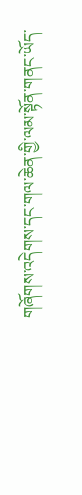གཞོགས་འདེགས་དང་གལ་ཆེན་གྱི་ལམ་སྟོན་གནང་ཡོད་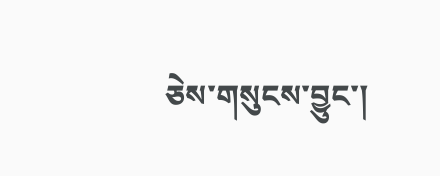ཅེས་གསུངས་བྱུང་།